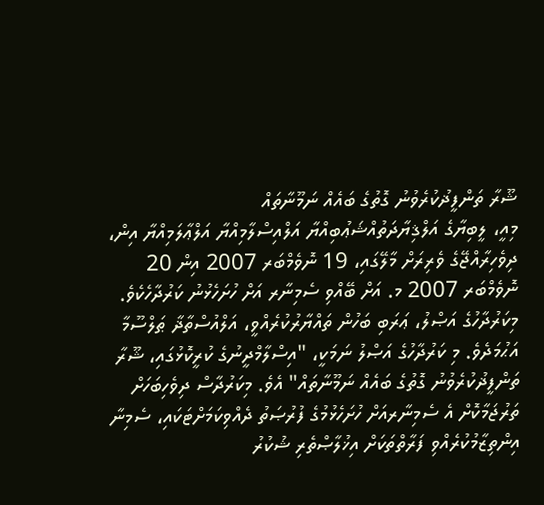ޝޫރާ ތަންފީޛުކުރެވުނު ގޮތުގެ ބައެއް ނަމޫނާތައް
މިއީ، ލީބިޔާގެ އަލްޤިޔާދަތުއްޝަޢުބިއްޔާ އަލްއިސްލާމިއްޔާ އަލްޢާލަމިއްޔާ އިން، ދިވެހިރާއްޖޭގެ ވެރިރަށް މާލޭގައި، 19 ނޮވެމްބަރ 2007 އިން 20 ނޮވެމްބަރ 2007 މ. އަށް ބޭއްވި ސެމިނާރ އަށް ހުށަހެޅުނު ކަރުދާހެކެވެ. މިކަރުދާހުގެ އަޞްލު، ޢަރަބި ބަހުން ތައްޔާރުކުރެއްވީ، އަލްއުސްތާޛާ ޠަލްސޫމާ އަޙުމަދެވެ. މި ކަރުދާހުގެ އަޞްލު ނަމަކީ، "އިސްލާމްދީނުގެ ކުރީކޮޅުގައި، ޝޫރާ ތަންފީޛުކުރެވުނު ގޮތުގެ ބައެއް ނަމޫނާތައް" އެވެ. މިކަރުދާސް ދިވެހިބަހަށް ތަރުޖަމާކޮށް އެ ސެމިނާރއަށް ހުށަހެޅުމުގެ ފުރުޞަތު ދެއްވިކަމަށްޓަކައި، ސެމިނާ އިންތިޒާމުކުރެއްވި ފަރާތްތަކަށް އިޚުލާޞްތެރި ޝުކުރު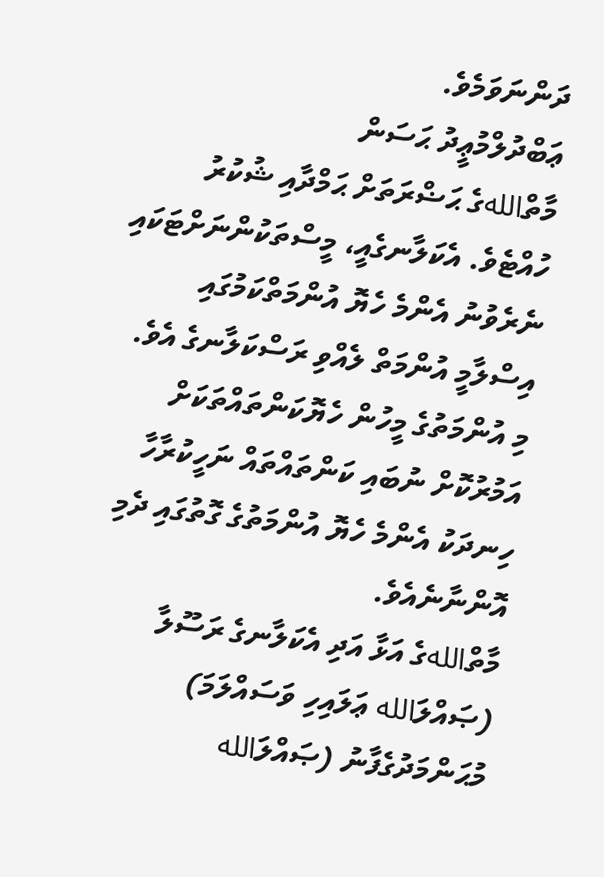ދަންނަވަމެވެ.
ޢަބްދުލްމުޢީދު ޙަސަން
މާތްاللهގެ ޙަޟްރަތަށް ޙަމްދާއި ޝުކުރު ހުއްޓެވެ. އެކަލާނގެއީ، މީސްތަކުންނަށްޓަކައި ނެރެވުނު އެންމެ ހެޔޮ އުންމަތްކަމުގައި އިސްލާމީ އުންމަތް ލެއްވި ރަސްކަލާނގެ އެވެ. މި އުންމަތުގެ މީހުން ހެޔޮކަންތައްތަކަށް އަމުރުކޮށް ނުބައި ކަންތައްތައް ނަހީކުރާހާ ހިނދަކު އެންމެ ހެޔޮ އުންމަތުގެ ގޮތުގައި ދެމި އޮންނާނެއެވެ.
މާތްاللهގެ އަޅާ އަދި އެކަލާނގެ ރަސޫލާ (ޞައްލަالله ޢަލައިހި ވަސައްލަމަ) މުޙަންމަދުގެފާނު (ޞައްލަالله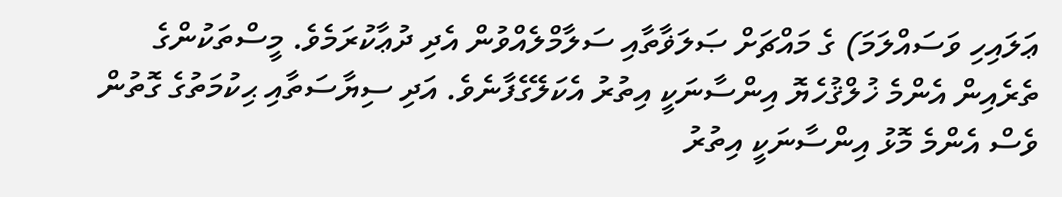ޢަލައިހި ވަސައްލަމަ) ގެ މައްޗަށް ޞަލަޥާތާއި ސަލާމްލެއްވުން އެދި ދުޢާކުރަމެވެ. މީސްތަކުންގެ ތެރެއިން އެންމެ ޚުލްޤުހެޔޮ އިންސާނަކީ އިތުރު އެކަލޭގެފާނެވެ. އަދި ސިޔާސަތާއި ޙިކުމަތުގެ ގޮތުން ވެސް އެންމެ މޮޅު އިންސާނަކީ އިތުރު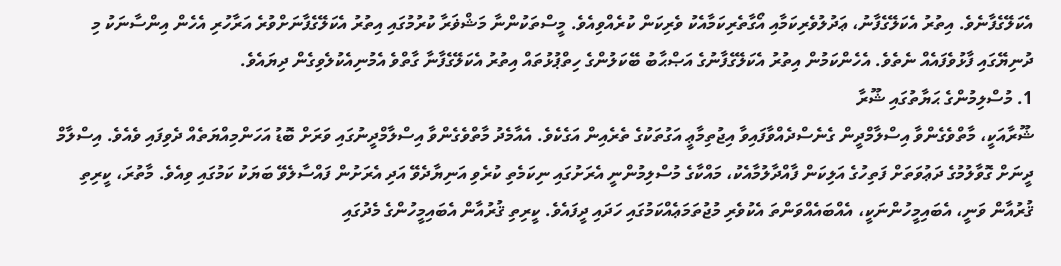އެކަލޭގެފާނެވެ. އިތުރު އެކަލޭގެފާނު، ޢަދުލުވެރިކަމާއި އޯގާތެރިކަމާއެކު ވެރިކަން ކުރެއްވިއެވެ. މީސްތަކުންނާ މަޝްޥަރާ ކުރުމުގައި އިތުރު އެކަލޭގެފާނަށްވުރެ އަރާހުރި އެހެން އިންސާނަކު މި ދުނިޔޭގައި ފާޅުވެފައެއް ނެތެވެ. އެހެންކަމުން އިތުރު އެކަލޭގެފާނުގެ އަޞްޙާބު ބޭކަލުންގެ ހިތްޕުޅުތައް އިތުރު އެކަލޭގެފާނާ ގާތްވެ އެމުނިއެކުލެވިގެން ދިޔައެވެ.
1. މުސްލިމުންގެ ޙަޔާތުގައި ޝޫރާ
ޝޫރާއަކީ، މާތްވެގެންވާ އިސްލާމްދީން ގެނެސްދެއްވާފައިވާ އިޖުތިމާޢީ އަގުތަކުގެ ތެރެއިން އަގެކެވެ. އެއާމެދު މާތްވެގެންވާ އިސްލާމްދީނުގައި ވަރަށް ބޮޑު އަހަންމިއްޔަތެއް ދެވިފައި ވެއެވެ. އިސްލާމް ދީނަށް ގޮވާލުމުގެ ދަޢުވަތަށް ފަތިހުގެ އަލިކަން ފާއްދާލުމާއެކު، މައްކާގެ މުސްލިމުންނީ އެރަށުގައި ނިކަމެތި ކުރެވި އަނިޔާދެވޭ އަދި އެރަށުން ފައްސާލެވޭ ބަޔަކު ކަމުގައި ވިއެވެ. މާތުރަ، ކީރިތި ޤުރުއާން ވަނީ، އެބައިމީހުންނަކީ، އެއްބައެއްވަންތަ އެކުވެރި މުޖުތަމަޢެއްކަމުގައި ހަދައި ދީފައެވެ. ކީރިތި ޤުރުއާން އެބައިމީހުންގެ މެދުގައި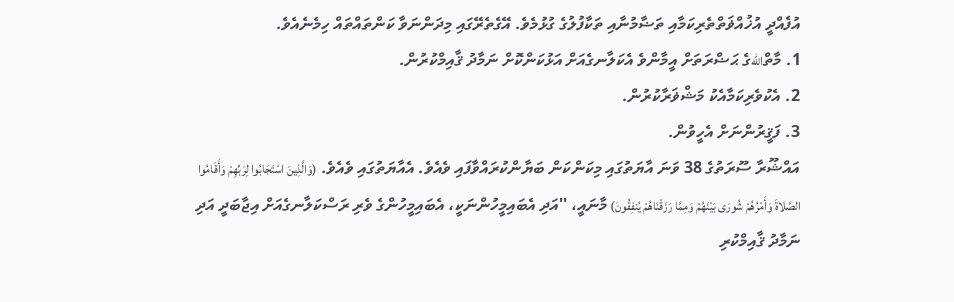އުފެއްދީ އުޚުއްޥަތްތެރިކަމާއި ތަޟާމުނާއި ތަކާފުލުގެ ގުޅުމެވެ. އޭގެތެރޭގައި މިދަންނަވާ ކަންތައްތައް ހިމެނެއެވެ.
1. މާތްاللهގެ ޙަޟްރަތަށް އީމާންވެ އެކަލާނގެއަށް އަޅުކަންކޮށް ނަމާދު ޤާއިމްކުރުން.
2. އެކުވެރިކަމާއެކު މަޝްޥަރާކުރުން.
3. ފަޤީރުންނަށް އެހީވުން.
އައްޝޫރާ ސޫރަތުގެ 38 ވަނަ އާޔަތުގައި މިކަންކަން ބަޔާންކުރައްވާފައި ވެއެވެ. އެއާޔަތުގައި ވެއެވެ. (وَالَّذِينَ اسْتَجَابُوا لِرَبِّهِمْ وَأَقَامُوا الصَّلاةَ وَأَمْرُهُمْ شُورَى بَيْنَهُمْ وَمِمَّا رَزَقْنَاهُمْ يُنفِقُونَ) މާނައީ، ''އަދި އެބައިމީހުންނަކީ، އެބައިމީހުންގެ ވެރި ރަސްކަލާނގެއަށް އިޖާބަދީ އަދި ނަމާދު ޤާއިމްކުރި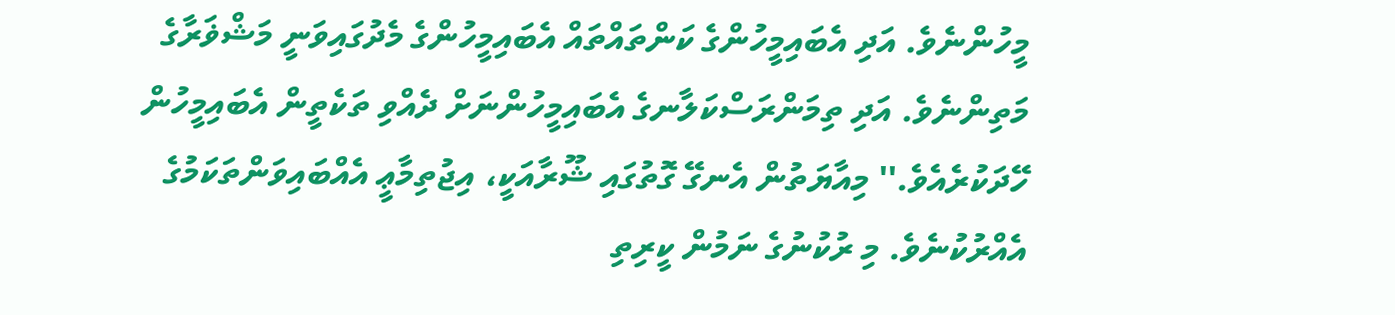މީހުންނެވެ. އަދި އެބައިމީހުންގެ ކަންތައްތައް އެބައިމީހުންގެ މެދުގައިވަނީ މަޝްޥަރާގެ މަތިންނެވެ. އަދި ތިމަންރަސްކަލާނގެ އެބައިމީހުންނަށް ދެއްވި ތަކެތީން އެބައިމީހުން ހޭދަކުރެއެވެ.'' މިއާޔަތުން އެނގޭ ގޮތުގައި ޝޫރާއަކީ، އިޖުތިމާޢީ އެއްބައިވަންތަކަމުގެ އެއްރުކުނެވެ. މި ރުކުނުގެ ނަމުން ކީރިތި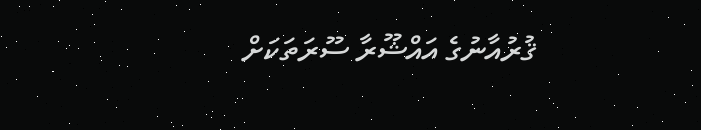ޤުރުއާނުގެ އައްޝޫރާ ސޫރަތަކަށް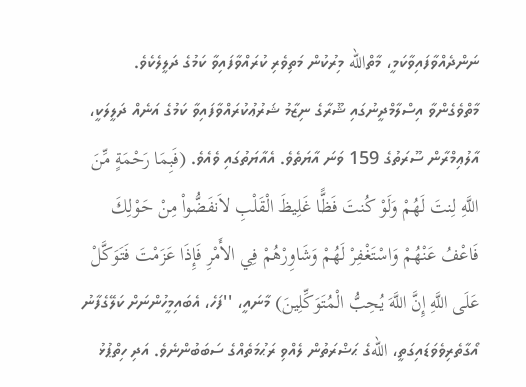ނަންދެއްވާފައިވާކަމީ، މާތްالله މިރުކުން މަތިވެރި ކުރައްވާފައިވާ ކަމުގެ ދަލީލެކެވެ.
މާތްވެގެންވާ އިސްލާމްދީނުގައި ޝޫރާގެ ނިޒާމު ޝަރުޢުކުރައްވާފައިވާ ކަމުގެ އަނެއް ދަލީލަކީ، އާލުޢިމްރާން ސޫރަތުގެ 159 ވަނަ އާޔަތެވެ. އެއާޔަތުގައި ވެއެވެ. (فَبِمَا رَحْمَةٍ مِّنَ اللَّهِ لِنتَ لَهُمْ وَلَوْ كُنتَ فَظًّا غَلِيظَ الْقَلْبِ لاَنفَضُّواْ مِنْ حَوْلِكَ فَاعْفُ عَنْهُمْ وَاسْتَغْفِرْ لَهُمْ وَشَاوِرْهُمْ فِي الأَمْرِ فَإِذَا عَزَمْتَ فَتَوَكَّلْ عَلَى اللَّهِ إِنَّ اللَّهَ يُحِبُّ الْمُتَوَكِّلِينَ) މާނައީ، ''ފަހެ، އެބައިމީހުންނަށް ކަލޭގެފާނު އޯގާތެރިވެވަޑައިގަތީ، اللهގެ ޙަޟްރަތުން ލެއްވި ރަޙުމަތެއްގެ ސަބަބުންނެވެ. އަދި ހިތްޕުޅު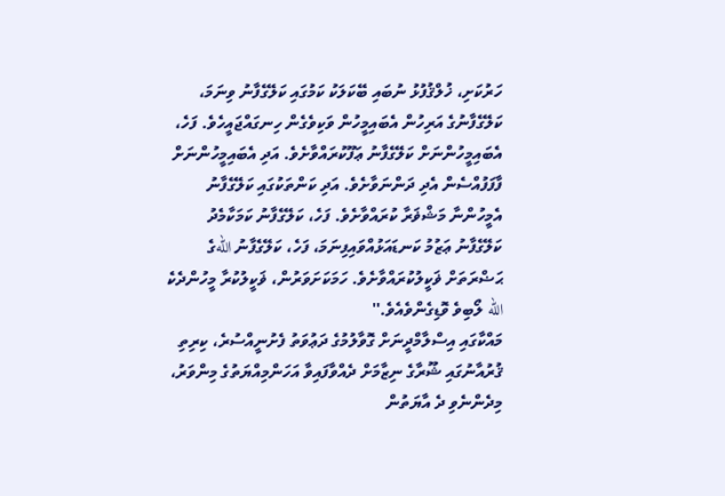ހަރުކަށި، ޚުލްޤުފުޅު ނުބައި ބޭކަލަކު ކަމުގައި ކަލޭގެފާނު ވިނަމަ، ކަލޭގެފާނުގެ އަރިހުން އެބައިމީހުން ވަކިވެގެން ހިނގައްޖައީހެވެ. ފަހެ، އެބައިމީހުންނަށް ކަލޭގެފާނު ޢަފޫކުރައްވާށެވެ. އަދި އެބައިމީހުންނަށް ފާފަފުއްސެން އެދި ދަންނަވާށެވެ. އަދި ކަންތަކުގައި ކަލޭގެފާނު އެމީހުންނާ މަޝްޥަރާ ކުރައްވާށެވެ. ފަހެ، ކަލޭގެފާނު ކަމަކާމެދު ކަލޭގެފާނު ޢަޒުމު ކަނޑައަޅުއްވައިފިނަމަ، ފަހެ، ކަލޭގެފާނު اللهގެ ޙަޟްރަތަށް ޥަކީލުކުރައްވާށެވެ. ހަމަކަށަވަރުން، ޥަކީލުކުރާ މީހުންދެކެ الله ލޯބިވެ ވޮޑިގެންވެއެވެ.''
މައްކާގައި އިސްލާމްދީނަށް ގޮވާލުމުގެ ދަޢުވަތު ފެށުނީއްސުރެ، ކިރިތި ޤުރުއާނުގައި ޝޫރާގެ ނިޒާމަށް ދެއްވާފައިވާ އަހަންމިއްޔަތުގެ މިންވަރު، މިދެންނެވި ދެ އާޔަތުން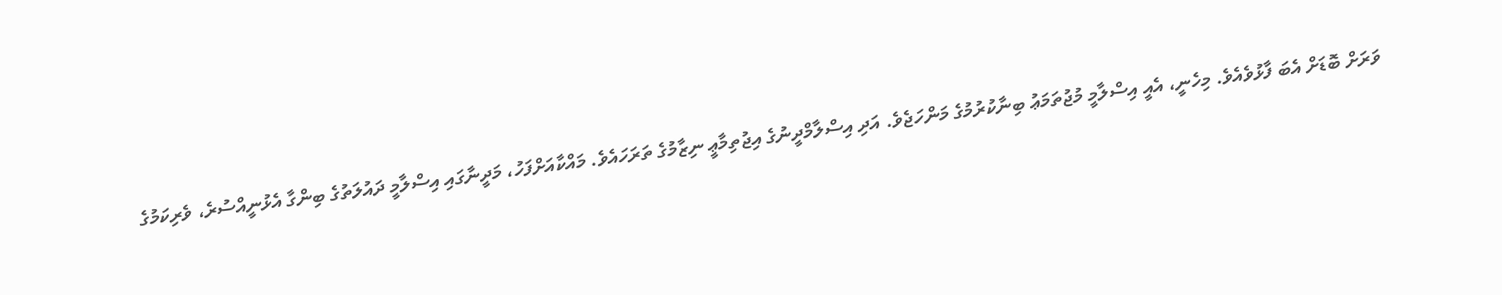ވަރަށް ބޮޑަށް އެބަ ފާޅުވެއެވެ. މިހެނީ، އެއީ އިސްލާމީ މުޖުތަމަޢު ބިނާކުރުމުގެ މަންހަޖެވެ. އަދި އިސްލާމްދީނުގެ އިޖުތިމާޢީ ނިޒާމުގެ ތަރަހައެވެ. މައްކާއަށްފަހު، މަދީނާގައި އިސްލާމީ ދައުލަތުގެ ބިންގާ އެޅުނީއްސުރެ، ވެރިކަމުގެ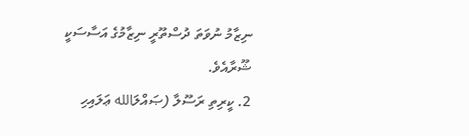ނިޒާމު ނުވަތަ ދުސްތޫރީ ނިޒާމުގެ އަސާސަކީ ޝޫރާއެވެ.
2. ކީރިތި ރަސޫލާ (ޞައްލަالله ޢަލައިހި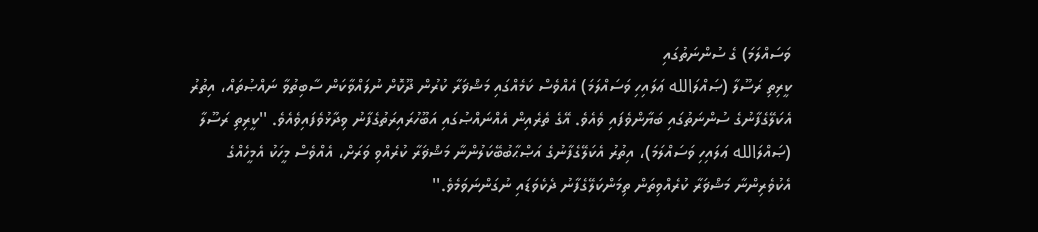ވަސައްލަމަ) ގެ ސުންނަތުގައި
ކީރިތި ރަސޫލާ (ޞައްލަالله ޢަލައިހި ވަސައްލަމަ) އެއްވެސް ކަމެއްގައި މަޝްޥަރާ ކުރުން ދޫކޮށް ނުލައްވާކަން ސާބިތުވާ ނައްޞުތައް، އިތުރު އެކަލޭގެފާނުގެ ސުންނަތުގައި ބަޔާންވެފައި ވެއެވެ. އޭގެ ތެރެއިން އެއްނައްޞުގައި އަބޫހުރައިރަތުގެފާނު ވިދާޅުވެފައިވެއެވެ. ''ކީރިތި ރަސޫލާ (ޞައްލަالله ޢަލައިހި ވަސައްލަމަ)، އިތުރު އެކަލޭގެފާނުގެ އަޞްޙާބުބޭކަލުންނާ މަޝްޥަރާ ކުރެއްވި ވަރަށް، އެއްވެސް މީހަކު އެމީހެއްގެ އެކުވެރިންނާ މަޝްޥަރާ ކުރެއްވިތަން ތިމަންކަލޭގެފާނު ދެކެވަޑައި ނުގަންނަވަމެވެ.''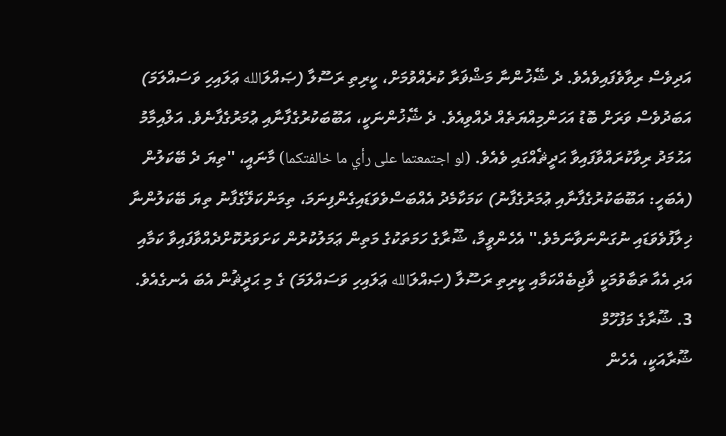އަދިވެސް ރިވާވެފައިވެއެވެ. ދެ ޝޭޚުންނާ މަޝްޥަރާ ކުރެއްވުމަށް، ކީރިތި ރަސޫލާ (ޞައްލަالله ޢަލައިހި ވަސައްލަމަ) އަބަދުވެސް ވަރަށް ބޮޑު އަހަންމިއްޔަތެއް ދެއްވިއެވެ. ދެ ޝޭޚުންނަކީ، އަބޫބަކުރުގެފާނާއި ޢުމަރުގެފާނެވެ. އަލްއިމާމު އަޙުމަދު ރިވާކުރައްވާފައިވާ ޙަދީޘެއްގައި ވެއެވެ. (لو اجتمعتما على رأي ما خالفتكما) މާނައީ، ''ތިޔަ ދެ ބޭކަލުން (އެބަހީ: އަބޫބަކުރުގެފާނާއި ޢުމަރުގެފާނު) ކަމަކާމެދު އެއްބަސްވެވަޑައިގެންފިނަމަ، ތިމަންކަލޭގެފާނު ތިޔަ ބޭކަލުންނާ ޚިލާފުވެވަޑައި ނުގަންނަވާނަމެވެ.'' އެހެންވީމާ، ޝޫރާގެ ހަމަތަކުގެ މަތިން ޢަމަލުކުރުން ކަށަވަރުކޮށްދެއްވާފައިވާ ކަމާއި އަދި އެއާ ތަބާވުމަކީ ޥާޖިބެއްކަމާއި ކީރިތި ރަސޫލާ (ޞައްލަالله ޢަލައިހި ވަސައްލަމަ) ގެ މި ޙަދީޘުން އެބަ އެނގެއެވެ.
3. ޝޫރާގެ މަފުހޫމް
ޝޫރާއަކީ، އެހެން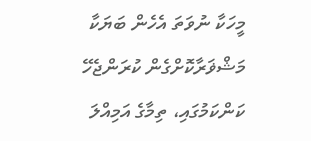މީހަކާ ނުވަތަ އެހެން ބަޔަކާ މަޝްޥަރާކޮށްގެން ކުރަންޖެހޭ ކަންކަމުގައި، ތިމާގެ އަމިއްލަ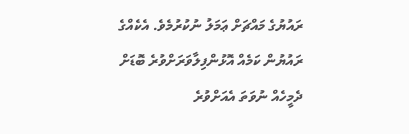ރައުޔުގެ މައްޗަށް ޢަމަލު ނުކުރުމެވެ. އެކެއްގެ ރައުޔުން ކަމެއް އޮޅުންފިލާވަރަށްވުރެ ބޮޑަށް ދެމީހެއް ނުވަތަ އެއަށްވުރެ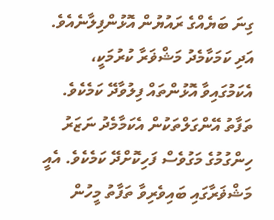ގިނަ ބަޔެއްގެ ރައުޔުން އޮޅުންފިލާނެއެވެ. އަދި ކަމަކާމެދު މަޝްޥަރާ ކުރުމަކީ، އެކަމުގައިވާ އޮޅުންތައް ފިލުވާދޭ ކަމެކެވެ. ތަފާތު އޭންގަލްތަކުން އެކަމާމެދު ނަޒަރު ހިންގުމުގެ މަގުވެސް ފަހިކޮށްދޭ ކަމެކެވެ. އެއީ މަޝްޥަރާގައި ބައިވެރިވާ ތަފާތު މީހުން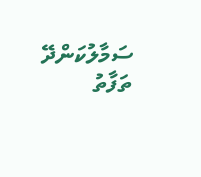ސަމާލުކަންދޭ ތަފާތު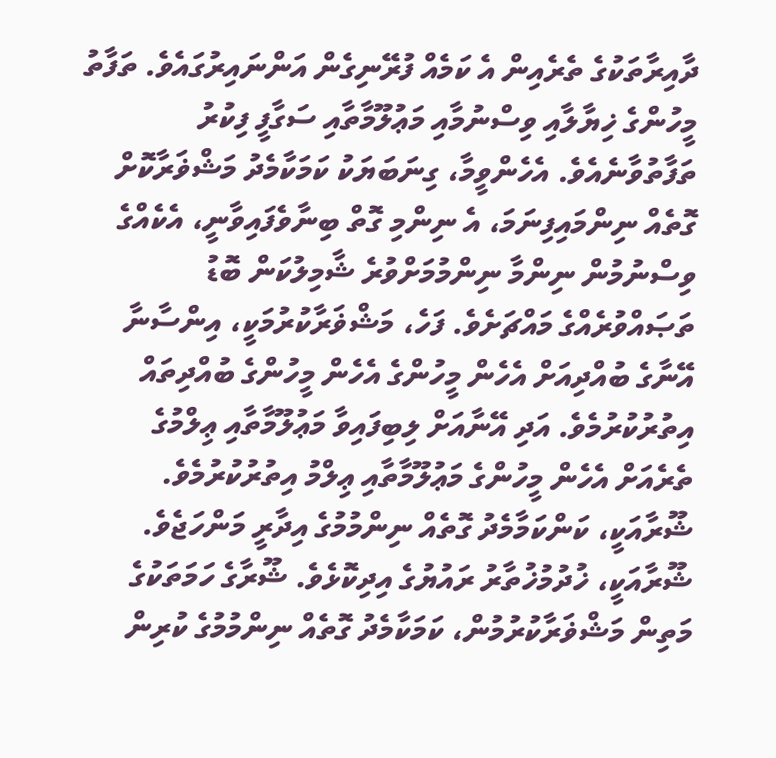ދާއިރާތަކުގެ ތެރެއިން އެ ކަމެއް ފުރޭނިގެން އަންނައިރުގައެވެ. ތަފާތު މީހުންގެ ޚިޔާލާއި ވިސްނުމާއި މަޢުލޫމާތާއި ސަގާފީ ފިކުރު ތަފާތުވާނެއެވެ. އެހެންވީމާ، ގިނަބަޔަކު ކަމަކާމެދު މަޝްޥަރާކޮށް ގޮތެއް ނިންމައިފިނަމަ، އެ ނިންމި ގޮތް ބިނާވެފައިވާނީ، އެކެއްގެ ވިސްނުމުން ނިންމާ ނިންމުމަށްވުރެ ޝާމިލުކަން ބޮޑު ތަޞައްވުރެއްގެ މައްޗަށެވެ. ފަހެ، މަޝްޥަރާކުރުމަކީ، އިންސާނާ އޭނާގެ ބުއްދިއަށް އެހެން މީހުންގެ އެހެން މީހުންގެ ބުއްދިތައް އިތުރުކުރުމެވެ. އަދި އޭނާއަށް ލިބިފައިވާ މަޢުލޫމާތާއި ޢިލްމުގެ ތެރެއަށް އެހެން މީހުންގެ މަޢުލޫމާތާއި ޢިލްމު އިތުރުކުރުމެވެ.
ޝޫރާއަކީ، ކަންކަމާމެދު ގޮތެއް ނިންމުމުގެ އިދާރީ މަންހަޖެވެ. ޝޫރާއަކީ، ޚުދުމުޚުތާރު ރައުޔުގެ އިދިކޮޅެވެ. ޝޫރާގެ ހަމަތަކުގެ މަތިން މަޝްޥަރާކުރުމުން، ކަމަކާމެދު ގޮތެއް ނިންމުމުގެ ކުރިން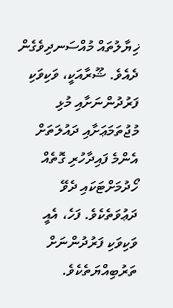ޚިޔާލުތައް މުއްސަނދިވެގެން ދެއެވެ. ޝޫރާއަކީ، ވަކިވަކި ފަރުދުންނަށާއި މުޅި މުޖުތަމަޢަށާއި ދައުލަތަށް އެންމެ ފައިދާހުރި ގޮތެއް ހޯދުމަށްޓަކައި ދެވޭ ދަޢުވަތެކެވެ. ފަހެ، އެއީ ވަކިވަކި ފަރުދުންނަށް ތަރުބިއްޔަތެކެވެ.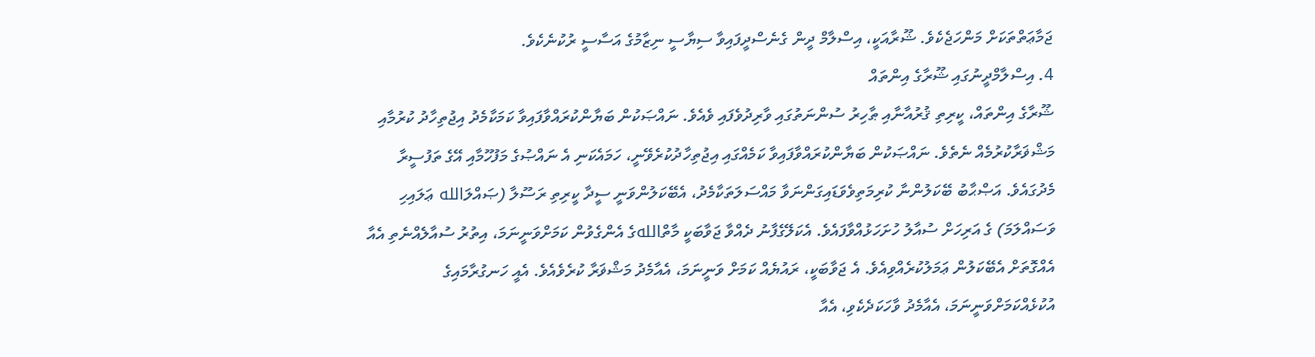ޖަމާޢަތްތަކަށް މަންހަޖެކެވެ. ޝޫރާއަކީ، އިސްލާމް ދީން ގެނެސްދީފައިވާ ސިޔާސީ ނިޒާމުގެ އަސާސީ ރުކުނެކެވެ.
4. އިސްލާމްދީނުގައި ޝޫރާގެ އިންތައް
ޝޫރާގެ އިންތައް، ކީރިތި ޤުރުއާނާއި ޠާހިރު ސުންނަތުގައި ވާރިދުވެފައި ވެއެވެ. ނައްޞަކުން ބަޔާންކުރައްވާފައިވާ ކަމަކާމެދު އިޖުތިހާދު ކުރުމާއި މަޝްޥަރާކުރުމެއް ނެތެވެ. ނައްޞަކުން ބަޔާންކުރައްވާފައިވާ ކަމެއްގައި އިޖުތިހާދުކުރެވޭނީ، ހަމައެކަނި އެ ނައްޞުގެ މަފުހޫމާއި އޭގެ ތަފުސީރާ މެދުގައެވެ. އަޞްޙާބު ބޭކަލުންނާ ކުރިމަތިވެވަޑައިގަންނަވާ މައްސަލަތަކާމެދު، އެބޭކަލުންވަނީ ސީދާ ކީރިތި ރަސޫލާ (ޞައްލަالله ޢަލައިހި ވަސައްލަމަ) ގެ އަރިހަށް ސުއާލު ހުށަހަޅުއްވާފައެވެ. އެކަލޭގެފާނު ދެއްވާ ޖަވާބަކީ މާތްاللهގެ އެންގެވުން ކަމަށްވަނީނަމަ، އިތުރު ސުއާލެއްނެތި އެއާ އެއްގޮތަށް އެބޭކަލުން ޢަމަލުކުރެއްވިއެވެ. އެ ޖަވާބަކީ، ރައުޔެއް ކަމަށް ވަނީނަމަ، އެއާމެދު މަޝްޥަރާ ކުރެވެއެވެ. އެއީ ހަނގުރާމައިގެ އުކުޅެއްކަމަށްވަނީނަމަ، އެއާމެދު ވާހަކަދެކެވި، އެއާ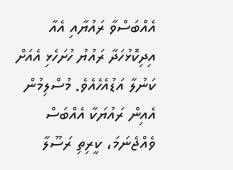އެއްބަސްވާ ރައުޔާއި އެއާ އިދިކޮޅުހަދާ ރައުޔު ހުށަހެޅި އެއަށް ކަނުލާ އަޑުއެހެއެވެ. މުސްލިމުން އެއިން ރައުޔަކާ އެއްބަސް ވެއްޖެނަމަ، ކީރިތި ރަސޫލާ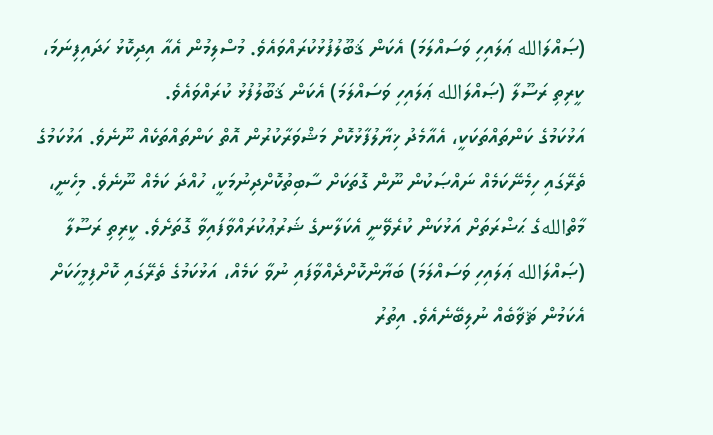(ޞައްލަالله ޢަލައިހި ވަސައްލަމަ) އެކަން ޤަބޫލުފުޅުކުރައްވައެވެ. މުސްލިމުން އެއާ އިދިކޮޅު ހަދައިފިނަމަ، ކީރިތި ރަސޫލާ (ޞައްލަالله ޢަލައިހި ވަސައްލަމަ) އެކަން ޤަބޫލުފުޅު ކުރައްވައެވެ.
އަޅުކަމުގެ ކަންތައްތަކަކީ، އެއާމެދު ޚިޔާލުފާޅުކޮށް މަޝްވަރާކުރުން އޮތް ކަންތައްތަކެއް ނޫނެވެ. އަޅުކަމުގެ ތެރޭގައި ހިމެނޭކަމެއް ނައްޞަކުން ނޫން ގޮތަކަށް ސާބިތުކޮށްދިނުމަކީ، ހުއްދަ ކަމެއް ނޫނެވެ. މިހެނީ، މާތްاللهގެ ޙަޟްރަތަށް އަޅުކަން ކުރެވޭނީ އެކަލާނގެ ޝަރުޢުކުރައްވާފައިވާ ގޮތަށެވެ. ކީރިތި ރަސޫލާ (ޞައްލަالله ޢަލައިހި ވަސައްލަމަ) ބަޔާންކޮށްދެއްވާފައި ނުވާ ކަމެއް، އަޅުކަމުގެ ތެރޭގައި ކޮށްފިމީހަކަށް އެކަމުން ޘަޥާބެއް ނުލިބޭނެއެވެ. އިތުރު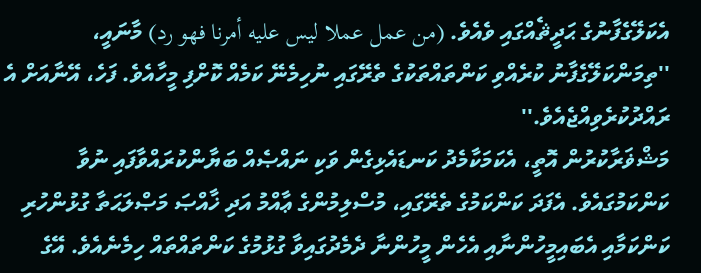އެކަލޭގެފާނުގެ ޙަދީޘެއްގައި ވެއެވެ. (من عمل عملا ليس عليه أمرنا فهو رد) މާނައީ، ''ތިމަންކަލޭގެފާނު ކުރެއްވި ކަންތައްތަކުގެ ތެރޭގައި ނުހިމެނޭ ކަމެއް ކޮށްފި މީހާއެވެ. ފަހެ، އޭނާއަށް އެ ރައްދުކުރެވިއްޖެއެވެ.''
މަޝްޥަރާކުރުން އޮތީ، އެކަމަކާމެދު ކަނޑައެޅިގެން ވަކި ނައްޞެއް ބަޔާންކުރައްވާފައި ނުވާ ކަންކަމުގައެވެ. އެފަދަ ކަންކަމުގެ ތެރޭގައި، މުސްލިމުންގެ ޢާއްމު އަދި ޚާއްޞަ މަޞްލަޙަތާ ގުޅުންހުރި ކަންކަމާއި އެބައިމީހުންނާއި އެހެން މީހުންނާ ދެމެދުގައިވާ ގުޅުމުގެ ކަންތައްތައް ހިމެނެއެވެ. އޭގެ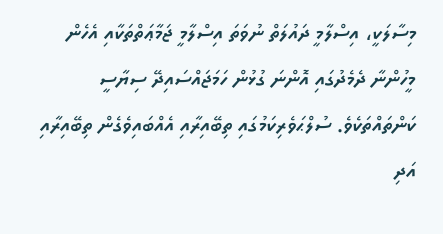މިސާލަކީ، އިސްލާމީ ދައުލަތް ނުވަތަ އިސްލާމީ ޖަމާޢަތްތަކާއި އެހެން މީހުންނާ ދެމެދުގައި އޮންނަ ގުޅުން ހަމަޖައްސައިދޭ ސިޔާސީ ކަންތައްތަކެވެ. ސުލްޙަވެރިކަމުގައި ތިބޭއިރާއި އެއްބައިވެގެން ތިބޭއިރާއި އަދި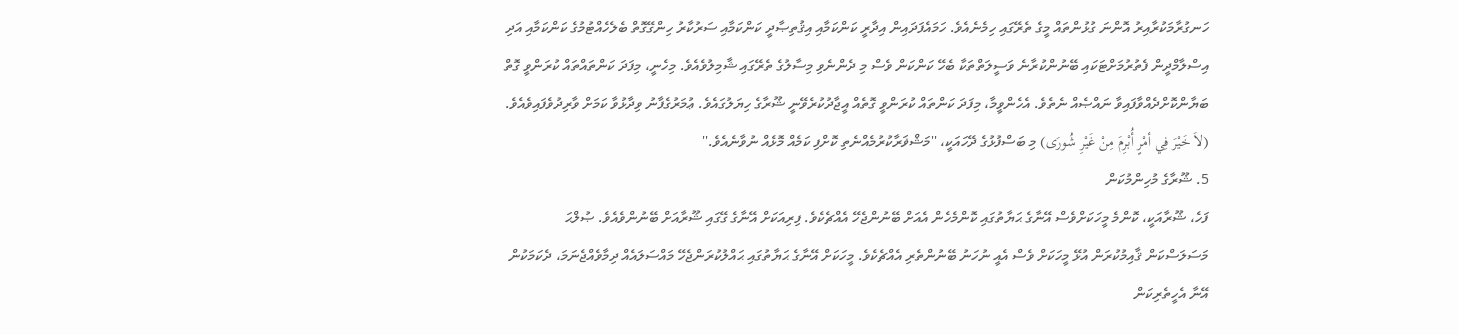ހަނގުރާމަކުރާއިރު އޮންނަ ގުޅުންތައް މީގެ ތެރޭގައި ހިމެނެއެވެ. ހަމައެފަދައިން އިދާރީ ކަންކަމާއި އިޤުތިޞާދީ ކަންކަމާއި ސަރުކާރު ހިންގޭގޮތް ބެލެހެއްޓުމުގެ ކަންކަމާއި އަދި އިސްލާމްދީން ފެތުރުމަށްޓަކައި ބޭނުންކުރާނެ ވަސީލަތްތަކާ ބެހޭ ކަންކަން ވެސް މި ދެންނެވި މިސާލުގެ ތެރޭގައި ޝާމިލުވެއެވެ. މިހެނީ، މިފަދަ ކަންތައްތައް ކުރަންވީ ގޮތް ބަޔާންކޮށްދެއްވާފައިވާ ނައްޞެއް ނެތެވެ. އެހެންވީމާ، މިފަދަ ކަންތައް ކުރަންވީ ގޮތެއް އީޖާދުކުރެވޭނީ ޝޫރާގެ ހިޔަލުގައެވެ. ޢުމަރުގެފާނު ވިދާޅުވާ ކަމަށް ވާރިދުވެފައިވެއެވެ. (لاَ خَيْرَ فِي أمْرٍ أُبْرِمَ مِنْ غَيْرِ شُورَى) މި ބަސްފުޅުގެ ދޭހައަކީ، ''މަޝްޥަރާކުރުމެއްނެތި ކޮށްފި ކަމެއް މޮޅެއް ނުވާނެއެވެ.''
5. ޝޫރާގެ މުހިންމުކަން
ފަހެ، ޝޫރާއަކީ، ކޮންމެ މީހަކަށްވެސް އޭނާގެ ޙަޔާތުގައި ކޮންމެހެން އެއަށް ބޭނުންޖެހޭ އެއްޗެކެވެ. ފިރިއަކަށް އޭނާގެ ގޭގައި ޝޫރާއަށް ބޭނުންވެއެވެ. ޞުލްޙަ މަސަލަސްކަން ޤާއިމުކުރަން އުޅޭ މީހަކަށް ވެސް އެއީ ނުހަނު ބޭނުންތެރި އެއްޗެކެވެ. މީހަކަށް އޭނާގެ ޙަޔާތުގައި ޙައްލުކުރަންޖެހޭ މައްސަލައެއް ދިމާވެއްޖެނަމަ، ދެކަމަކުން އޭނާ އެހީތެރިކަން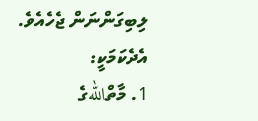ލިބިގަންނަން ޖެހެއެވެ. އެދެކަމަކީ:
1. މާތްاللهގެ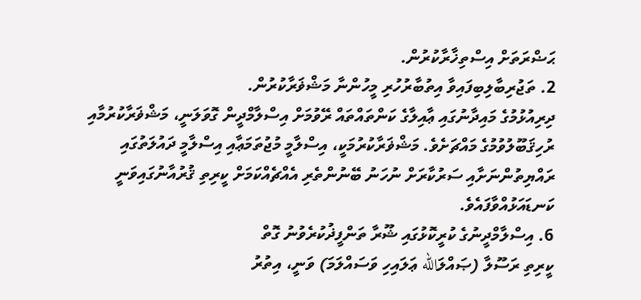ޙަޟްރަތަށް އިސްތިޚާރާކުރުން.
2. ތަޖުރިބާލިބިފައިވާ އިތުބާރުހުރި މީހުންނާ މަޝްޥަރާކުރުން.
ދިރިއުޅުމުގެ މައިދާނުގައި ޢާއިލާގެ ކަންތައްތައް ރޭވުމަށް އިސްލާމްދީން ގޮވަލަނީ، މަޝްޥަރާކުރުމާއި ރުހިޤަބޫލުވުމުގެ މައްޗަށެވެ. މަޝްޥަރާކުރުމަކީ، އިސްލާމީ މުޖުތަމަޢާއި އިސްލާމީ ދައުލަތުގައި ރައްޔިތުންނަށާއި ސަރުކާރަށް ނުހަނު ބޭނުންތެރި އެއްޗެއްކަމަށް ކީރިތި ޤުރުއާނުގައިވަނީ ކަނޑައަޅުއްވާފައެވެ.
6. އިސްލާމްދީނުގެ ކުރީކޮޅުގައި ޝޫރާ ތަންފީޛުކުރެވުނު ގޮތް
ކީރިތި ރަސޫލާ (ޞައްލަالله ޢަލައިހި ވަސައްލަމަ) ވަނީ، އިތުރު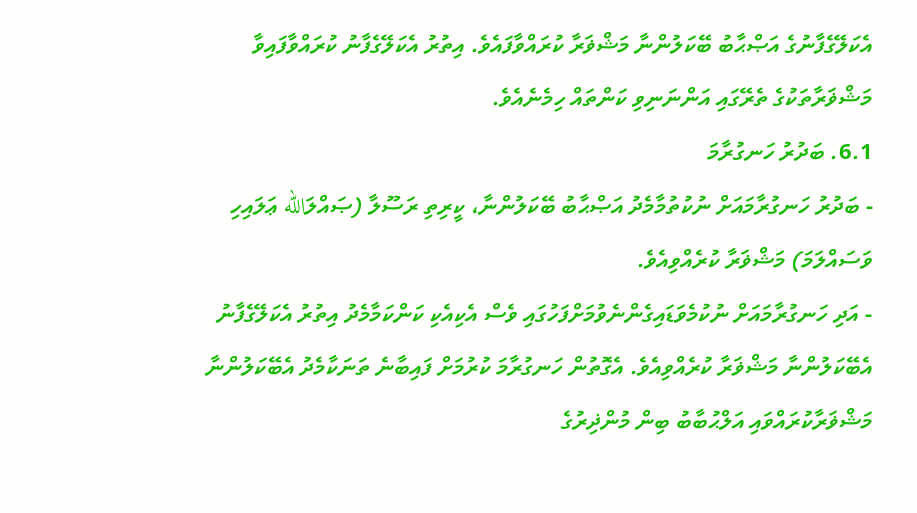އެކަލޭގެފާނުގެ އަޞްޙާބު ބޭކަލުންނާ މަޝްޥަރާ ކުރައްވާފައެވެ. އިތުރު އެކަލޭގެފާނު ކުރައްވާފައިވާ މަޝްޥަރާތަކުގެ ތެރޭގައި އަންނަނިވި ކަންތައް ހިމެނެއެވެ.
6.1. ބަދުރު ހަނގުރާމަ
- ބަދުރު ހަނގުރާމައަށް ނުކުތުމާމެދު އަޞްޙާބު ބޭކަލުންނާ، ކީރިތި ރަސޫލާ (ޞައްލަالله ޢަލައިހި ވަސައްލަމަ) މަޝްޥަރާ ކުރެއްވިއެވެ.
- އަދި ހަނގުރާމައަށް ނުކުމެވަޑައިގެންނެވުމަށްފަހުގައި ވެސް އެކިއެކި ކަންކަމާމެދު އިތުރު އެކަލޭގެފާނު އެބޭކަލުންނާ މަޝްޥަރާ ކުރެއްވިއެވެ. އެގޮތުން ހަނގުރާމަ ކުރުމަށް ފައިބާނެ ތަނަކާމެދު އެބޭކަލުންނާ މަޝްޥަރާކުރައްވައި އަލްޙުބާބު ބިން މުންޛިރުގެ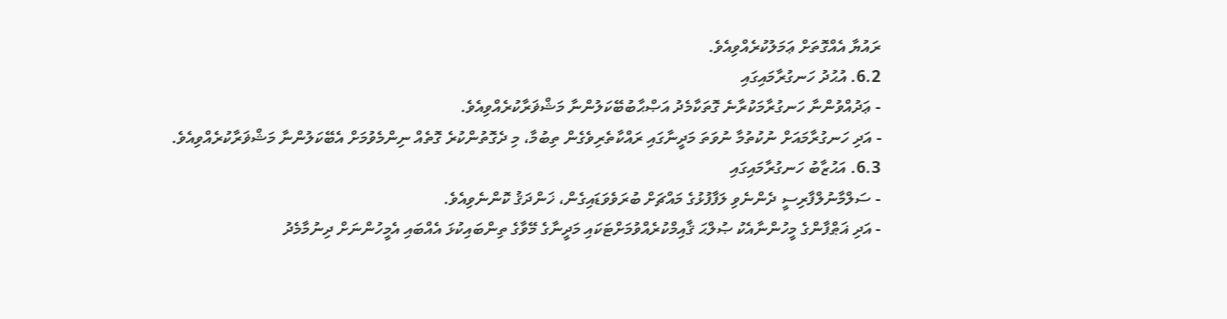ރައުޔާ އެއްގޮތަށް ޢަމަލުކުރެއްވިއެވެ.
6.2. އުޙުދު ހަނގުރާމައިގައި
- ޢަދުއްވުންނާ ހަނގުރާމަކުރާނެ ގޮތަކާމެދު އަޞްޙާބުބޭކަލުންނާ މަޝްޥަރާކުރެއްވިއެވެ.
- އަދި ހަނގުރާމައަށް ނުކުތުމާ ނުވަތަ މަދީނާގައި ރައްކާތެރިވެގެން ތިބުމާ، މި ދެގޮތުންކުރެ ގޮތެއް ނިންމެވުމަށް އެބޭކަލުންނާ މަޝްޥަރާކުރެއްވިއެވެ.
6.3. އަޙުޒާބު ހަނގުރާމައިގައި
- ސަލްމާނުލްފާރިސީ ދެންނެވި ލަފާފުޅުގެ މައްޗަށް ބުރަވެވަޑައިގެން، ޚަންދަޤު ކޮންނެވިއެވެ.
- އަދި ޣަޠްފާންގެ މީހުންނާއެކު ޞުލްޙަ ޤާއިމްކުރެއްވުމަށްޓަކައި މަދީނާގެ މޭވާގެ ތިންބައިކުޅަ އެއްބައި އެމީހުންނަށް ދިނުމާމެދު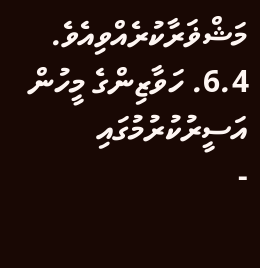މަޝްޥަރާކުރެއްވިއެވެ.
6.4. ހަވާޒިންގެ މީހުން އަސީރުކުރުމުގައި
-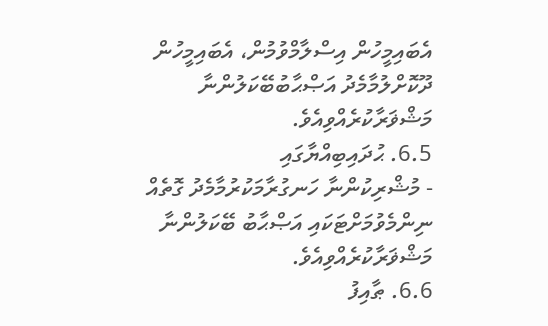އެބައިމީހުން އިސްލާމްވުމުން، އެބައިމީހުން ދޫކޮށްލުމާމެދު އަޞްޙާބުބޭކަލުންނާ މަޝްޥަރާކުރެއްވިއެވެ.
6.5. ޙުދައިބިއްޔާގައި
- މުޝްރިކުންނާ ހަނގުރާމަކުރުމާމެދު ގޮތެއް ނިންމެވުމަށްޓަކައި އަޞްޙާބު ބޭކަލުންނާ މަޝްޥަރާކުރެއްވިއެވެ.
6.6. ޠާއިފު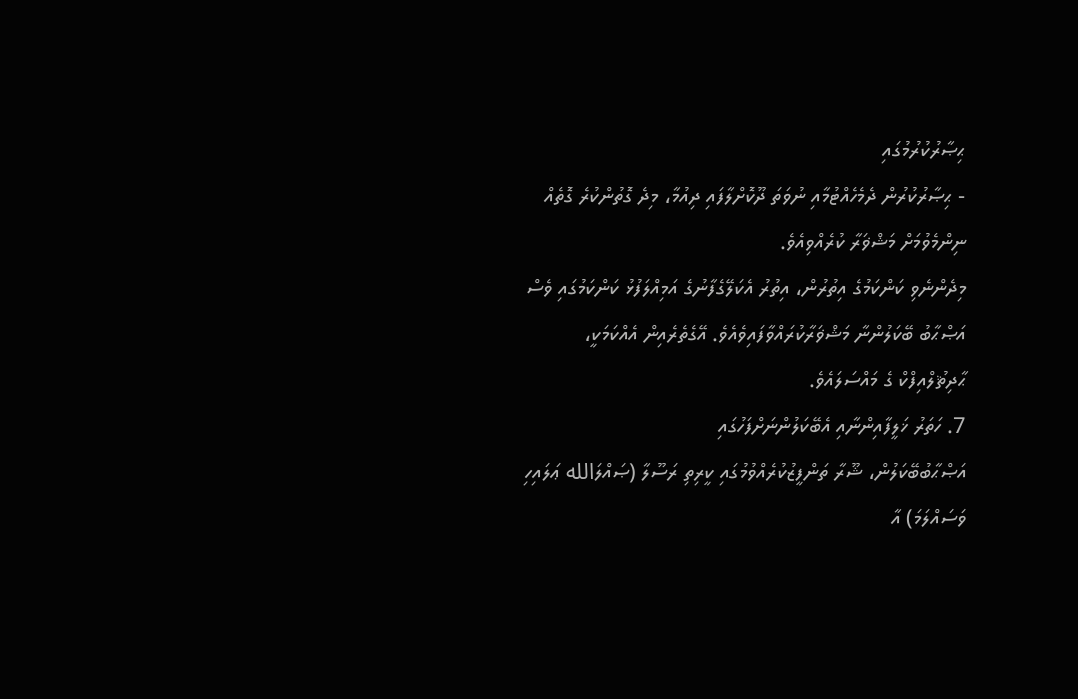ޙިޞާރުކުރުމުގައި
- ޙިޞާރުކުރުން ދެމެހެއްޓުމާއި ނުވަތަ ދޫކޮށްލާފައި ދިއުމާ، މިދެ ގޮތުންކުރެ ގޮތެއް ނިންމެވުމަށް މަޝްޥަރާ ކުރެއްވިއެވެ.
މިދެންނެވި ކަންކަމުގެ އިތުރުން، އިތުރު އެކަލޭގެފާނުގެ އަމިއްލަފުޅު ކަންކަމުގައި ވެސް އަޞްޙާބު ބޭކަލުންނާ މަޝްޥަރާކުރައްވާފައިވެއެވެ. އޭގެތެރެއިން އެއްކަމަކީ، ޙާދިޘުލްއިފްކް ގެ މައްސަލައެވެ.
7. ހަތަރު ޚަލީފާއިންނާއި އެބޭކަލުންނަށްފަހުގައި
އަޞްޙާބުބޭކަލުން، ޝޫރާ ތަންފީޒުކުރެއްވުމުގައި ކީރިތި ރަސޫލާ (ޞައްލަالله ޢަލައިހި ވަސައްލަމަ) އާ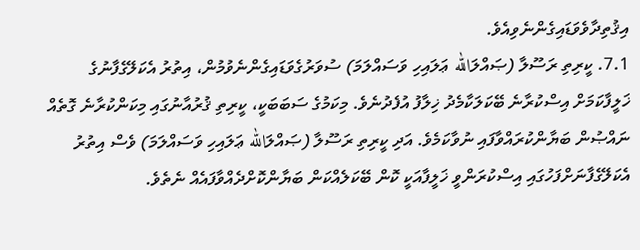އިޤުތިދާވެވަޑައިގެންނެވިއެވެ.
7.1. ކީރިތި ރަސޫލާ (ޞައްލަالله ޢަލައިހި ވަސައްލަމަ) ސުވަރުގެވަޑައިގެންނެވުމުން، އިތުރު އެކަލޭގެފާނުގެ ޚަލީފާކަމަށް އިސްކުރާނެ ބޭކަލަކާމެދު ޚިލާފު އުފެދުނެވެ. މިކަމުގެ ސަބަބަކީ، ކީރިތި ޤުރުއާނުގައި މިކަންކުރާނެ ގޮތެއް ނައްޞުން ބަޔާންކުރައްވާފައި ނުވާކަމެވެ. އަދި ކީރިތި ރަސޫލާ (ޞައްލަالله ޢަލައިހި ވަސައްލަމަ) ވެސް އިތުރު އެކަލޭގެފާނަށްފަހުގައި އިސްކުރަންވީ ޚަލީފާއަކީ ކޮން ބޭކަލެއްކަން ބަޔާންކޮށްދެއްވާފައެއް ނެތެވެ.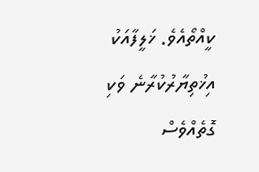ކީއްތޯއެވެ. ޚަލީފާއަކު އިޚުތިޔާރުކުރާނެ ވަކި ގޮތެއްވެސް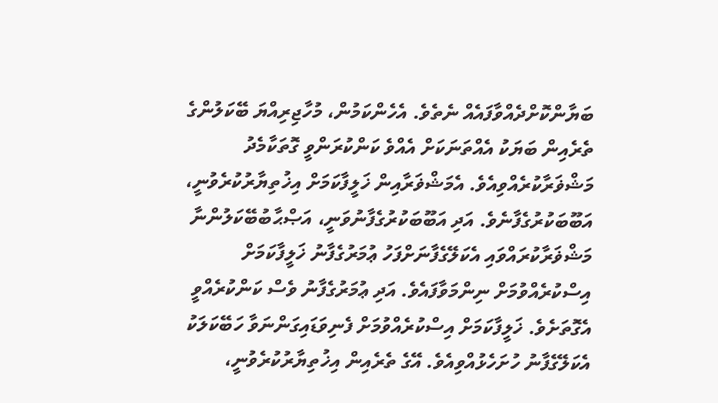ބަޔާންކޮށްދެއްވާފައެއް ނެތެވެ. އެހެންކަމުން، މުހާޖިރިއްޔަ ބޭކަލުންގެ ތެރެއިން ބަޔަކު އެއްތަނަކަށް އެއްވެ ކަންކުރަންވީ ގޮތަކާމެދު މަޝްޥަރާކުރެއްވިއެވެ. އެމަޝްޥަރާއިން ޚަލީފާކަމަށް އިޚުތިޔާރުކުރެވުނީ، އަބޫބަކުރުގެފާނެވެ. އަދި އަބޫބަކުރުގެފާނުވަނީ، އަޞްޙާބުބޭކަލުންނާ މަޝްޥަރާކުރައްވައި އެކަލޭގެފާނަށްފަހު ޢުމަރުގެފާނު ޚަލީފާކަމަށް އިސްކުރެއްވުމަށް ނިންމަވާފައެވެ. އަދި ޢުމަރުގެފާނު ވެސް ކަންކުރެއްވީ އެގޮތަށެވެ. ޚަލީފާކަމަށް އިސްކުރެއްވުމަށް ފެނިވަޑައިގަންނަވާ ހަބޭކަލަކު އެކަލޭގެފާނު ހުށަހެޅުއްވިއެވެ. އޭގެ ތެރެއިން އިޚުތިޔާރުކުރެވުނީ،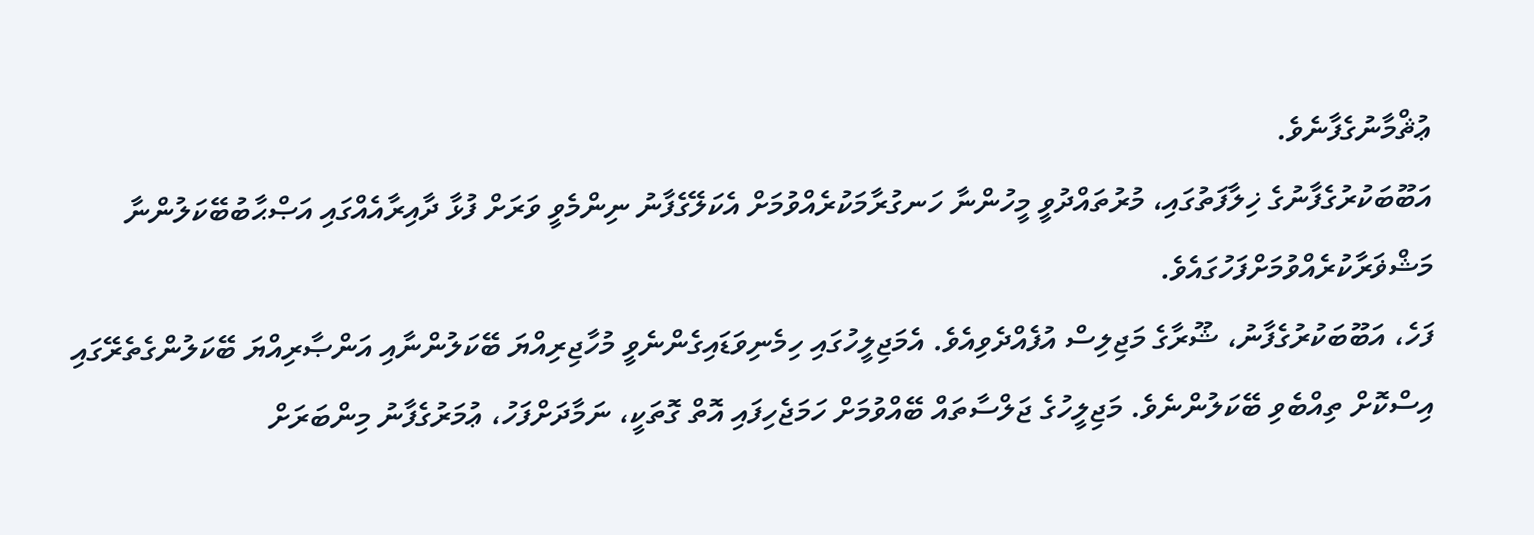ޢުޘްމާނުގެފާނެވެ.
އަބޫބަކުރުގެފާނުގެ ޚިލާފަތުގައި، މުރުތައްދުވީ މީހުންނާ ހަނގުރާމަކުރެއްވުމަށް އެކަލޭގެފާނު ނިންމެވީ ވަރަށް ފުޅާ ދާއިރާއެއްގައި އަޞްޙާބުބޭކަލުންނާ މަޝްޥަރާކުރެއްވުމަށްފަހުގައެވެ.
ފަހެ، އަބޫބަކުރުގެފާނު، ޝޫރާގެ މަޖިލިސް އުފެއްދެވިއެވެ. އެމަޖިލީހުގައި ހިމެނިވަޑައިގެންނެވީ މުހާޖިރިއްޔަ ބޭކަލުންނާއި އަންޞާރިއްޔަ ބޭކަލުންގެތެރޭގައި އިސްކޮށް ތިއްބެވި ބޭކަލުންނެވެ. މަޖިލީހުގެ ޖަލްސާތައް ބޭއްވުމަށް ހަމަޖެހިފައި އޮތް ގޮތަކީ، ނަމާދަށްފަހު، ޢުމަރުގެފާނު މިންބަރަށް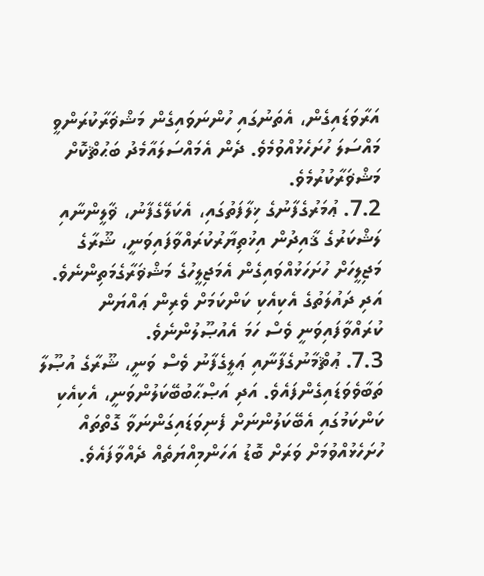އަރާވަޑައިގެން، އެތަނުގައި ހުންނަވައިގެން މަޝްޥަރާކުރަންވީ މައްސަލަ ހުށަހެޅުއްވުމެވެ. ދެން އެމައްސަލައާމެދު ބަޙުޘްކޮށް މަޝްޥަރާކުރުމެވެ.
7.2. ޢުމަރުގެފާނުގެ ޚިލާފަތުގައި، އެކަލޭގެފާނު، ޥާލީންނާއި ލަޝްކަރުގެ ޤާއިދުން އިޚުތިޔާރުކުރައްވާފައިވަނީ، ޝޫރާގެ މަޖިލީހަށް ހުށަހަޅުއްވައިގެން އެމަޖިލީހުގެ މަޝްޥަރާގެމަތިންނެވެ. އަދި ދައުލަތުގެ އެކިއެކި ކަންކަމަށް ވެރިން ޢައްޔަން ކުރައްވާފައިވަނީ ވެސް ހަމަ އެއުޞޫލުންނެވެ.
7.3. ޢުޘްމާނުގެފާނާއި ޢަލީގެފާނު ވެސް ވަނީ، ޝޫރާގެ އުޞޫލާ ތަބާވެވަޑައިގެންފައެވެ. އަދި އަޞްޙާބުބޭކަލުންވަނީ، އެކިއެކި ކަންކަމުގައި އެބޭކަލުންނަށް ފެނިވަޑައިގަންނަވާ ގޮތްތައް ހުށަހެޅުއްވުމަށް ވަރަށް ބޮޑު އަހަންމިއްޔަތެއް ދެއްވާފައެވެ.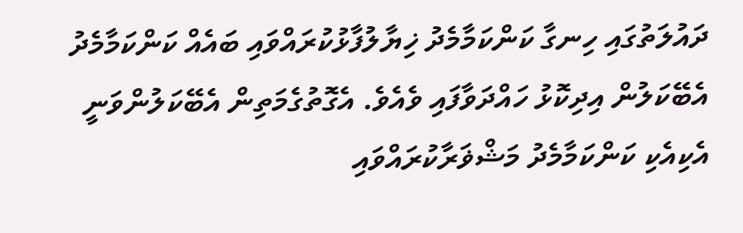ދައުލަތުގައި ހިނގާ ކަންކަމާމެދު ޚިޔާލުފާޅުކުރައްވައި ބައެއް ކަންކަމާމެދު އެބޭކަލުން އިދިކޮޅު ހައްދަވާފައި ވެއެވެ. އެގޮތުގެމަތިން އެބޭކަލުންވަނީ އެކިއެކި ކަންކަމާމެދު މަޝްޥަރާކުރައްވައި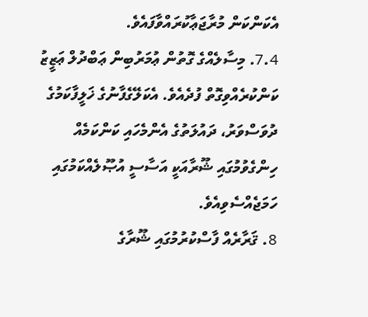އެކަންކަން މުރާޖަޢާކުރައްވާފައެވެ.
7.4. މިސާލެއްގެ ގޮތުން ޢުމަރުބިން ޢަބްދުލް ޢަޒީޒު ކަންކުރެއްވިގޮތް ފުދެއެވެ. އެކަލޭގެފާނުގެ ޚަލީފާކަމުގެ ދުވަސްވަރު، ދައުލަތުގެ އެންމެހައި ކަންކަމެއް ހިންގެވުމުގައި ޝޫރާއަކީ އަސާސީ އުޞޫލެއްކަމުގައި ހަމަޖެއްސެވިއެވެ.
8. ޤަރާރެއް ފާސްކުރުމުގައި ޝޫރާގެ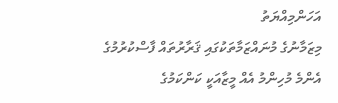އަހަންމިއްޔަތު
މިޒަމާނުގެ މުނައްޒަމާތަކުގައި ޤަރާރުތައް ފާސްކުރުމުގެ އެންމެ މުހިންމު އެއް މީޒާއަކީ ކަންކަމުގެ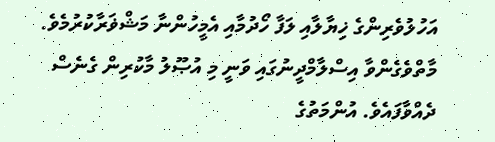އަހުލުވެރިންގެ ޚިޔާލާއި ލަފާ ހޯދުމާއި އެމީހުންނާ މަޝްޥަރާކުރުމެވެ. މާތްވެގެންވާ އިސްލާމްދީނުގައި ވަނީ މި އުޞޫލު މާކުރިން ގެނެސް ދެއްވާފައެވެ. އުންމަތުގެ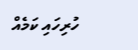ހުރިހައި ކަމެއް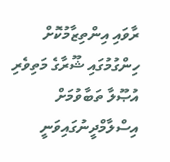ރާވައި އިންތިޒާމުކޮށް ހިންގުމުގައި ޝޫރާގެ މަތިވެރި އުޞޫލާ ތަބާވުމަށް އިސްލާމްދީނުގައިވަނީ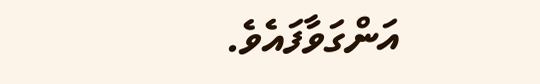އަންގަވާފައެވެ.